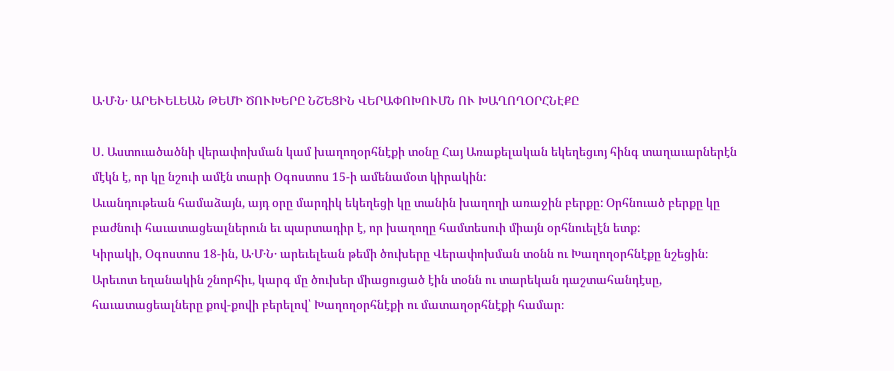Ա․Մ․Ն․ ԱՐԵՒԵԼԵԱՆ ԹԵՄԻ ԾՈՒԽԵՐԸ ՆՇԵՑԻՆ ՎԵՐԱՓՈԽՈՒՄՆ ՈՒ ԽԱՂՈՂՕՐՀՆԷՔԸ

Ս. Աստուածածնի վերափոխման կամ խաղողօրհնէքի տօնը Հայ Առաքելական եկեղեցւոյ հինգ տաղաւարներէն մէկն է, որ կը նշուի ամէն տարի Օգոստոս 15-ի ամենամօտ կիրակին:
Աւանդութեան համաձայն, այդ օրը մարդիկ եկեղեցի կը տանին խաղողի առաջին բերքը: Օրհնուած բերքը կը բաժնուի հաւատացեալներուն եւ պարտադիր է, որ խաղողը համտեսուի միայն օրհնուելէն ետք:
Կիրակի, Օգոստոս 18-ին, Ա․Մ․Ն․ արեւելեան թեմի ծուխերը Վերափոխման տօնն ու Խաղողօրհնէքը նշեցին։ Արեւոտ եղանակին շնորհիւ, կարգ մը ծուխեր միացուցած էին տօնն ու տարեկան դաշտահանդէսը, հաւատացեալները քով-քովի բերելով՝ Խաղողօրհնէքի ու մատաղօրհնէքի համար։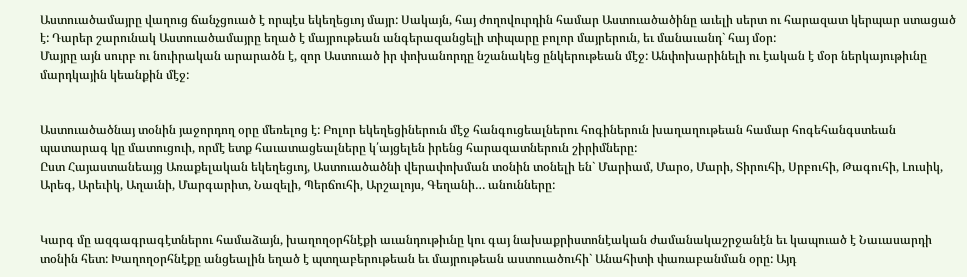Աստուածամայրը վաղուց ճանչցուած է որպէս եկեղեցւոյ մայր: Սակայն, հայ ժողովուրդին համար Աստուածածինը աւելի սերտ ու հարազատ կերպար ստացած է: Դարեր շարունակ Աստուածամայրը եղած է մայրութեան անգերազանցելի տիպարը բոլոր մայրերուն, եւ մանաւանդ` հայ մօր:
Մայրը այն սուրբ ու նուիրական արարածն է, զոր Աստուած իր փոխանորդը նշանակեց ընկերութեան մէջ: Անփոխարինելի ու էական է մօր ներկայութիւնը մարդկային կեանքին մէջ:


Աստուածածնայ տօնին յաջորդող օրը մեռելոց է: Բոլոր եկեղեցիներուն մէջ հանգուցեալներու հոգիներուն խաղաղութեան համար հոգեհանգստեան պատարագ կը մատուցուի, որմէ ետք հաւատացեալները կ՛այցելեն իրենց հարազատներուն շիրիմները:
Ըստ Հայաստանեայց Առաքելական եկեղեցւոյ, Աստուածածնի վերափոխման տօնին տօնելի են` Մարիամ, Մարօ, Մարի, Տիրուհի, Սրբուհի, Թագուհի, Լուսիկ, Արեգ, Արեւիկ, Աղաւնի, Մարգարիտ, Նազելի, Պերճուհի, Արշալոյս, Գեղանի… անունները:


Կարգ մը ազգագրագէտներու համաձայն, խաղողօրհնէքի աւանդութիւնը կու գայ նախաքրիստոնէական ժամանակաշրջանէն եւ կապուած է Նաւասարդի տօնին հետ: Խաղողօրհնէքը անցեալին եղած է պտղաբերութեան եւ մայրութեան աստուածուհի` Անահիտի փառաբանման օրը: Այդ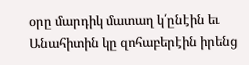օրը մարդիկ մատաղ կ՛ընէին եւ Անահիտին կը զոհաբերէին իրենց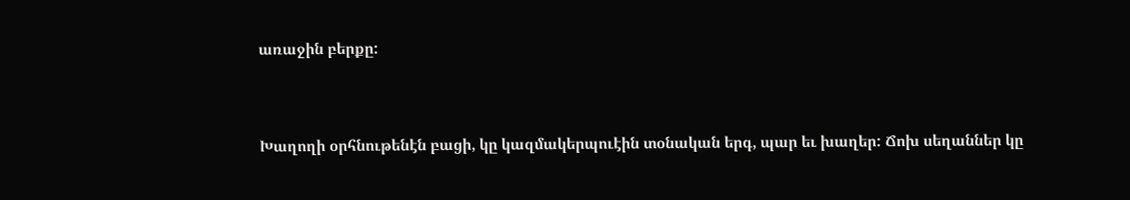առաջին բերքը:


Խաղողի օրհնութենէն բացի, կը կազմակերպուէին տօնական երգ, պար եւ խաղեր: Ճոխ սեղաններ կը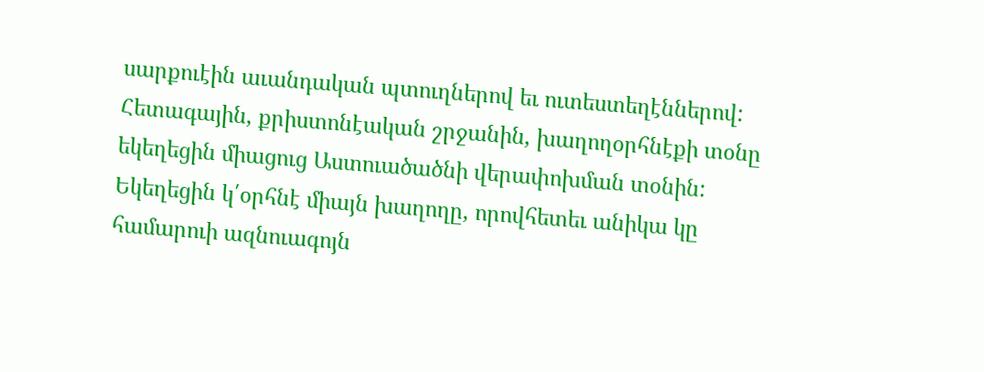սարքուէին աւանդական պտուղներով եւ ուտեստեղէններով:
Հետագային, քրիստոնէական շրջանին, խաղողօրհնէքի տօնը եկեղեցին միացուց Աստուածածնի վերափոխման տօնին: Եկեղեցին կ՛օրհնէ միայն խաղողը, որովհետեւ անիկա կը համարուի ազնուագոյն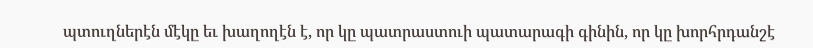պտուղներէն մէկը եւ խաղողէն է, որ կը պատրաստուի պատարագի գինին, որ կը խորհրդանշէ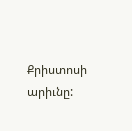Քրիստոսի արիւնը: